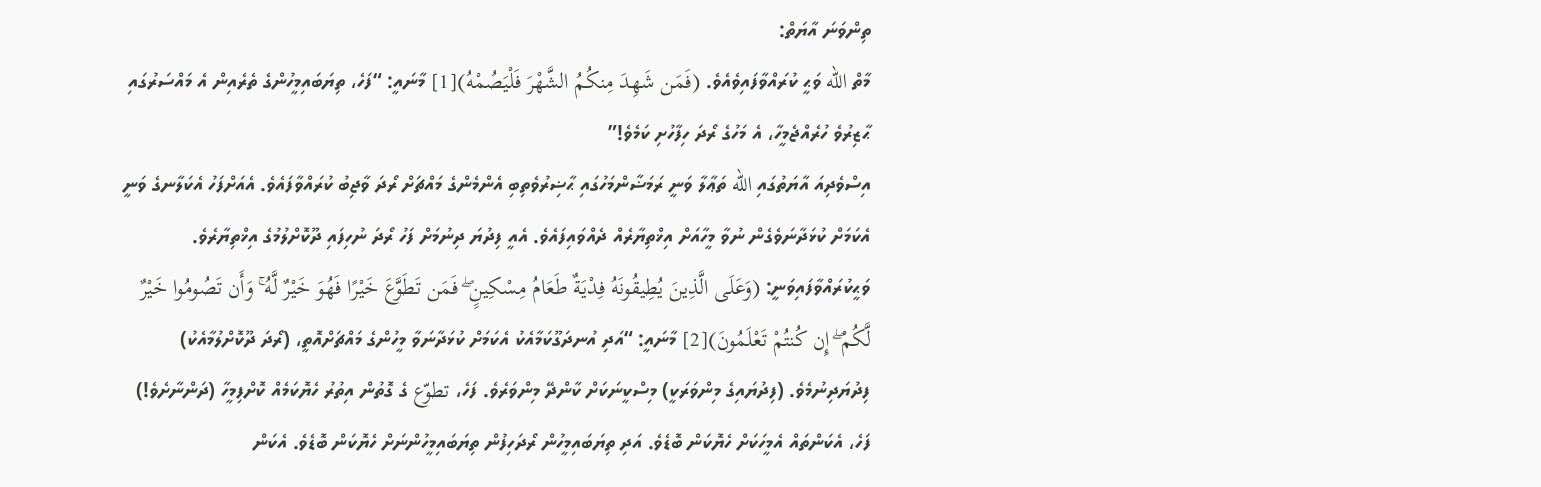ތިންވަނަ އާޔަތް:
މާތް الله ވަޙީ ކުރައްވާފައިވެއެވެ. (فَمَن شَهِدَ مِنكُمُ الشَّهْرَ فَلْيَصُمْهُ)[1] މާނައީ: “ފަހެ، ތިޔަބައިމީހުންގެ ތެރެއިން އެ މައްސަރުގައި ޙާޒިރުވެ ހުރެއްޖެމީހާ، އެ މަހުގެ ރޯދަ ހިފާހުށި ކަމެވެ!”
އިސްވެދިއަ އާޔަތުގައި الله ތަޢާލާ ވަނީ ރަމަޟާންމަހުގައި ޙާޟިރުވެތިބި އެންމެންގެ މައްޗަށް ރޯދަ ވާޖިބު ކުރައްވާފައެވެ. އެއަށްފަހު އެކަލާނގެ ވަނީ އެކަމަށް ކުޅަދާނަވެގެން ނުވާ މީހާއަށް އިޚްތިޔާރެއް ދެއްވައިފައެވެ. އެއީ ފިދުޔަ ދިނުމަށް ފަހު ރޯދަ ނުހިފައި ދޫކޮށްލުމުގެ އިޚްތިޔާރެވެ. ވަޙީކުރައްވާފައިވަނީ: (وَعَلَى الَّذِينَ يُطِيقُونَهُ فِدْيَةٌ طَعَامُ مِسْكِينٍ ۖ فَمَن تَطَوَّعَ خَيْرًا فَهُوَ خَيْرٌ لَّهُ ۚ وَأَن تَصُومُوا خَيْرٌ لَّكُمْ ۖ إِن كُنتُمْ تَعْلَمُونَ)[2] މާނައީ: “އަދި އުނދަގޫކަމާއެކު އެކަމަށް ކުޅަދާނަވާ މީހުންގެ މައްޗަށްއޮތީ، (ރޯދަ ދޫކޮށްލުމާއެކު) ފިދުޔަދިނުމެވެ. (ފިދުޔައިގެ މިންވަރަކީ) މިސްކީނަކަށް ކާންދޭ މިންވަރެވެ. ފަހެ، تطوّع ގެ ގޮތުން އިތުރު ހެޔޮކަމެއް ކޮށްފިމީހާ (ދަންނާށެވެ!) ފަހެ، އެކަންތައް އެމީހަކަށް ހެޔޮކަން ބޮޑެވެ. އަދި ތިޔަބައިމީހުން ރޯދަހިފުން ތިޔަބައިމީހުންނަށް ހެޔޮކަން ބޮޑެވެ. އެކަން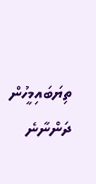ތިޔަބައިމީހުން ދަންނާނެ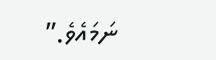ނަމައެވެ.”